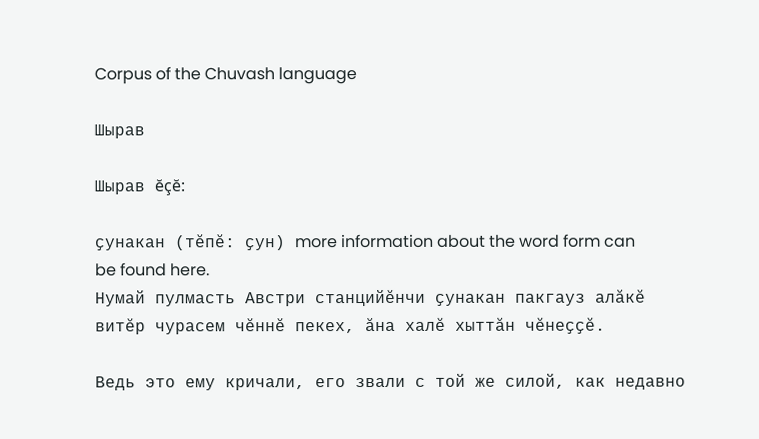Corpus of the Chuvash language

Шырав

Шырав ĕçĕ:

ҫунакан (тĕпĕ: ҫун) more information about the word form can be found here.
Нумай пулмасть Австри станцийӗнчи ҫунакан пакгауз алӑкӗ витӗр чурасем чӗннӗ пекех, ӑна халӗ хыттӑн чӗнеҫҫӗ.

Ведь это ему кричали, его звали с той же силой, как недавно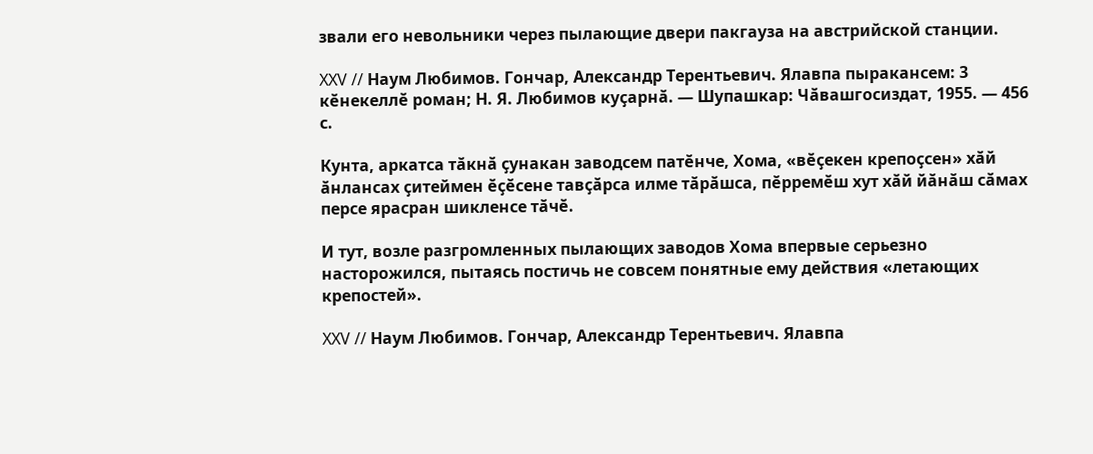звали его невольники через пылающие двери пакгауза на австрийской станции.

XXV // Наум Любимов. Гончар, Александр Терентьевич. Ялавпа пыракансем: 3 кӗнекеллӗ роман; Н. Я. Любимов куҫарнӑ. — Шупашкар: Чӑвашгосиздат, 1955. — 456 с.

Кунта, аркатса тӑкнӑ ҫунакан заводсем патӗнче, Хома, «вӗҫекен крепоҫсен» хӑй ӑнлансах ҫитеймен ӗҫӗсене тавҫӑрса илме тӑрӑшса, пӗрремӗш хут хӑй йӑнӑш сӑмах персе ярасран шикленсе тӑчӗ.

И тут, возле разгромленных пылающих заводов Хома впервые серьезно насторожился, пытаясь постичь не совсем понятные ему действия «летающих крепостей».

XXV // Наум Любимов. Гончар, Александр Терентьевич. Ялавпа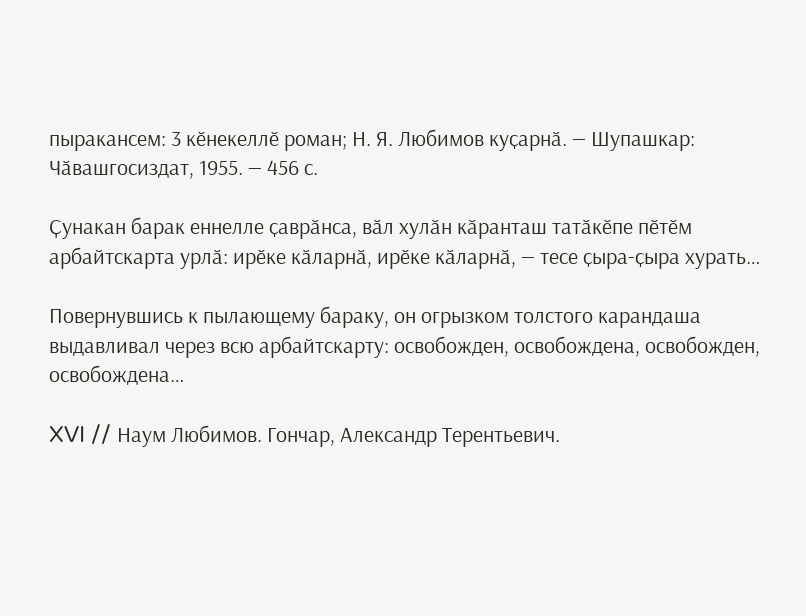пыракансем: 3 кӗнекеллӗ роман; Н. Я. Любимов куҫарнӑ. — Шупашкар: Чӑвашгосиздат, 1955. — 456 с.

Ҫунакан барак еннелле ҫаврӑнса, вӑл хулӑн кӑранташ татӑкӗпе пӗтӗм арбайтскарта урлӑ: ирӗке кӑларнӑ, ирӗке кӑларнӑ, — тесе ҫыра-ҫыра хурать…

Повернувшись к пылающему бараку, он огрызком толстого карандаша выдавливал через всю арбайтскарту: освобожден, освобождена, освобожден, освобождена…

XVI // Наум Любимов. Гончар, Александр Терентьевич.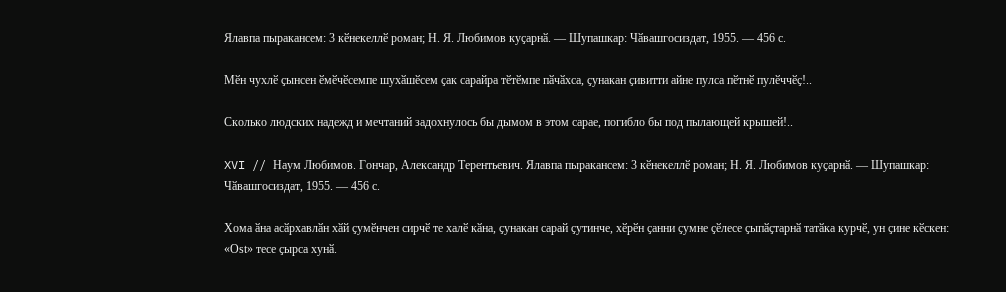Ялавпа пыракансем: 3 кӗнекеллӗ роман; Н. Я. Любимов куҫарнӑ. — Шупашкар: Чӑвашгосиздат, 1955. — 456 с.

Мӗн чухлӗ ҫынсен ӗмӗчӗсемпе шухӑшӗсем ҫак сарайра тӗтӗмпе пӑчӑхса, ҫунакан ҫивитти айне пулса пӗтнӗ пулӗччӗҫ!..

Сколько людских надежд и мечтаний задохнулось бы дымом в этом сарае, погибло бы под пылающей крышей!..

XVI // Наум Любимов. Гончар, Александр Терентьевич. Ялавпа пыракансем: 3 кӗнекеллӗ роман; Н. Я. Любимов куҫарнӑ. — Шупашкар: Чӑвашгосиздат, 1955. — 456 с.

Хома ӑна асӑрхавлӑн хӑй ҫумӗнчен сирчӗ те халӗ кӑна, ҫунакан сарай ҫутинче, хӗрӗн ҫанни ҫумне ҫӗлесе ҫыпӑҫтарнӑ татӑка курчӗ, ун ҫине кӗскен: «Оst» тесе ҫырса хунӑ.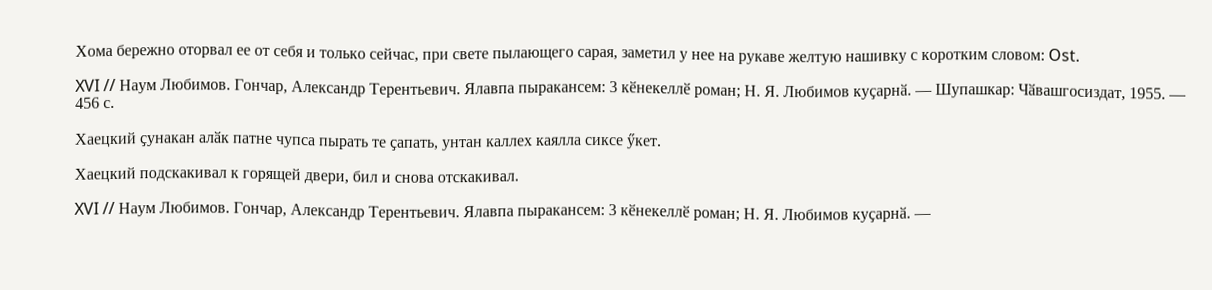Хома бережно оторвал ее от себя и только сейчас, при свете пылающего сарая, заметил у нее на рукаве желтую нашивку с коротким словом: Ost.

XVI // Наум Любимов. Гончар, Александр Терентьевич. Ялавпа пыракансем: 3 кӗнекеллӗ роман; Н. Я. Любимов куҫарнӑ. — Шупашкар: Чӑвашгосиздат, 1955. — 456 с.

Хаецкий ҫунакан алӑк патне чупса пырать те ҫапать, унтан каллех каялла сиксе ӳкет.

Хаецкий подскакивал к горящей двери, бил и снова отскакивал.

XVI // Наум Любимов. Гончар, Александр Терентьевич. Ялавпа пыракансем: 3 кӗнекеллӗ роман; Н. Я. Любимов куҫарнӑ. —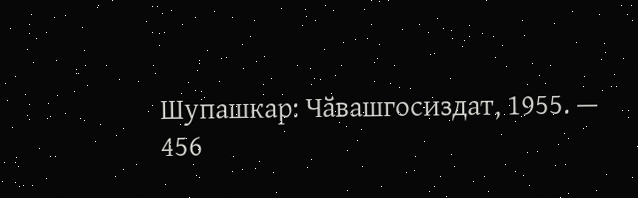Шупашкар: Чӑвашгосиздат, 1955. — 456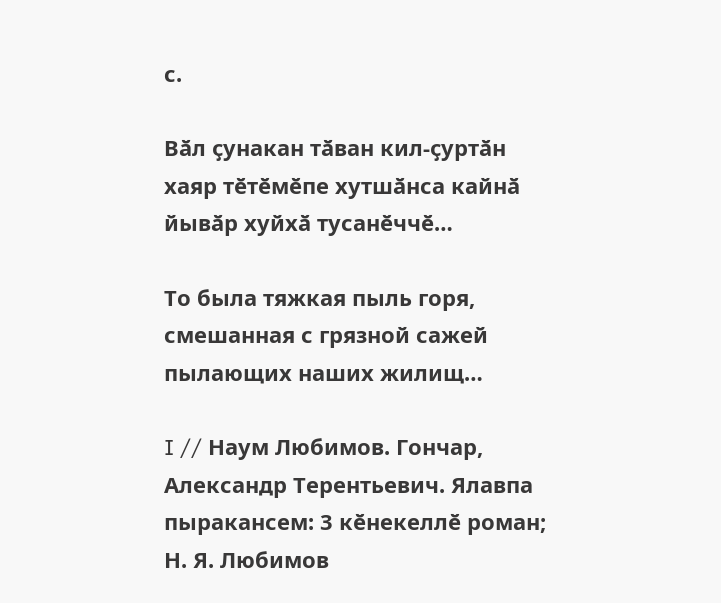с.

Вӑл ҫунакан тӑван кил-ҫуртӑн хаяр тӗтӗмӗпе хутшӑнса кайнӑ йывӑр хуйхӑ тусанӗччӗ…

То была тяжкая пыль горя, смешанная с грязной сажей пылающих наших жилищ…

I // Наум Любимов. Гончар, Александр Терентьевич. Ялавпа пыракансем: 3 кӗнекеллӗ роман; Н. Я. Любимов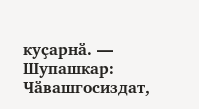куҫарнӑ. — Шупашкар: Чӑвашгосиздат,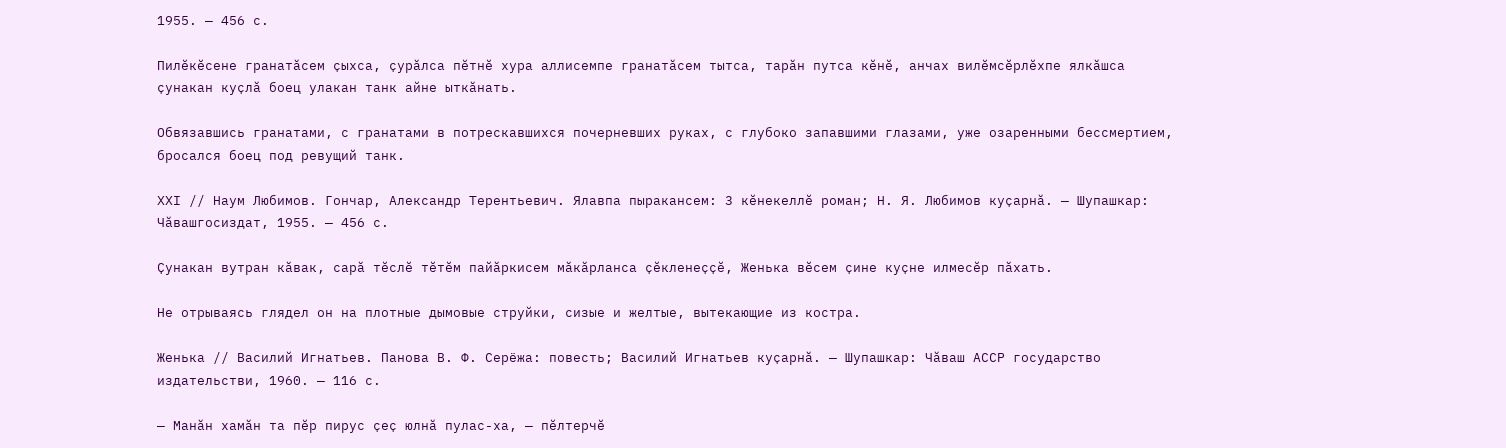1955. — 456 с.

Пилӗкӗсене гранатӑсем ҫыхса, ҫурӑлса пӗтнӗ хура аллисемпе гранатӑсем тытса, тарӑн путса кӗнӗ, анчах вилӗмсӗрлӗхпе ялкӑшса ҫунакан куҫлӑ боец улакан танк айне ыткӑнать.

Обвязавшись гранатами, с гранатами в потрескавшихся почерневших руках, с глубоко запавшими глазами, уже озаренными бессмертием, бросался боец под ревущий танк.

XXI // Наум Любимов. Гончар, Александр Терентьевич. Ялавпа пыракансем: 3 кӗнекеллӗ роман; Н. Я. Любимов куҫарнӑ. — Шупашкар: Чӑвашгосиздат, 1955. — 456 с.

Ҫунакан вутран кӑвак, сарӑ тӗслӗ тӗтӗм пайӑркисем мӑкӑрланса ҫӗкленеҫҫӗ, Женька вӗсем ҫине куҫне илмесӗр пӑхать.

Не отрываясь глядел он на плотные дымовые струйки, сизые и желтые, вытекающие из костра.

Женька // Василий Игнатьев. Панова В. Ф. Серёжа: повесть; Василий Игнатьев куҫарнӑ. — Шупашкар: Чӑваш АССР государство издательстви, 1960. — 116 с.

— Манӑн хамӑн та пӗр пирус ҫеҫ юлнӑ пулас-ха, — пӗлтерчӗ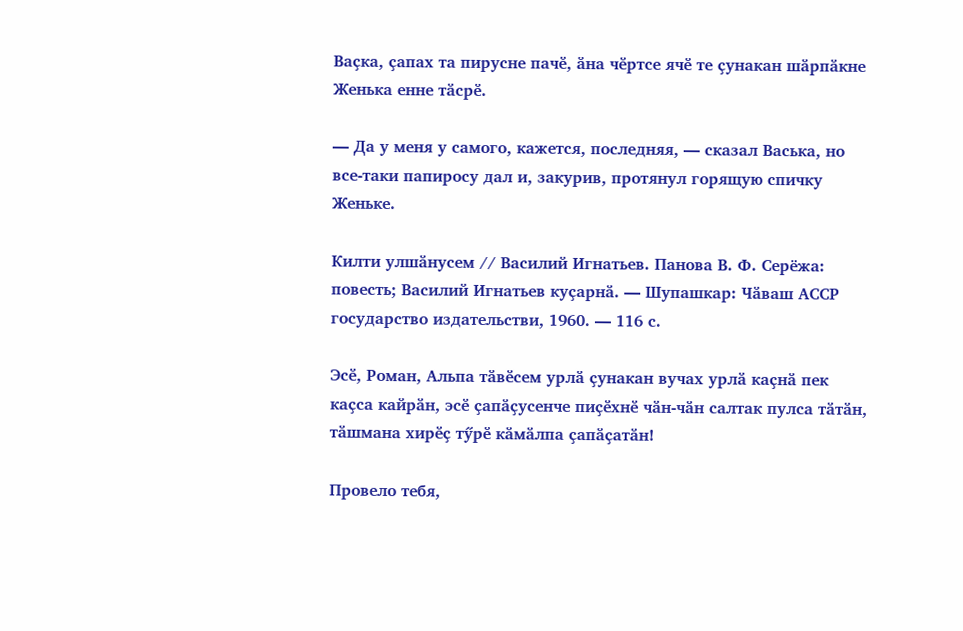Ваҫка, ҫапах та пирусне пачӗ, ӑна чӗртсе ячӗ те ҫунакан шӑрпӑкне Женька енне тӑсрӗ.

— Да у меня у самого, кажется, последняя, — сказал Васька, но все-таки папиросу дал и, закурив, протянул горящую спичку Женьке.

Килти улшӑнусем // Василий Игнатьев. Панова В. Ф. Серёжа: повесть; Василий Игнатьев куҫарнӑ. — Шупашкар: Чӑваш АССР государство издательстви, 1960. — 116 с.

Эсӗ, Роман, Альпа тӑвӗсем урлӑ ҫунакан вучах урлӑ каҫнӑ пек каҫса кайрӑн, эсӗ ҫапӑҫусенче пиҫӗхнӗ чӑн-чӑн салтак пулса тӑтӑн, тӑшмана хирӗҫ тӳрӗ кӑмӑлпа ҫапӑҫатӑн!

Провело тебя,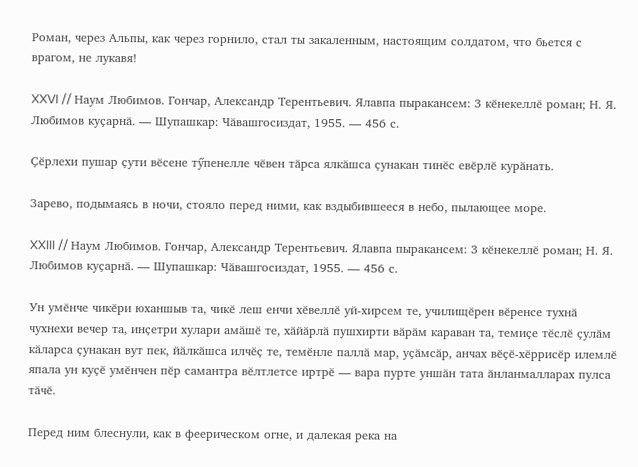Роман, через Альпы, как через горнило, стал ты закаленным, настоящим солдатом, что бьется с врагом, не лукавя!

XXVI // Наум Любимов. Гончар, Александр Терентьевич. Ялавпа пыракансем: 3 кӗнекеллӗ роман; Н. Я. Любимов куҫарнӑ. — Шупашкар: Чӑвашгосиздат, 1955. — 456 с.

Ҫӗрлехи пушар ҫути вӗсене тӳпенелле чӗвен тӑрса ялкӑшса ҫунакан тинӗс евӗрлӗ курӑнать.

Зарево, подымаясь в ночи, стояло перед ними, как вздыбившееся в небо, пылающее море.

XXIII // Наум Любимов. Гончар, Александр Терентьевич. Ялавпа пыракансем: 3 кӗнекеллӗ роман; Н. Я. Любимов куҫарнӑ. — Шупашкар: Чӑвашгосиздат, 1955. — 456 с.

Ун умӗнче чикӗри юханшыв та, чикӗ леш енчи хӗвеллӗ уй-хирсем те, училищӗрен вӗренсе тухнӑ чухнехи вечер та, инҫетри хулари амӑшӗ те, хӑйӑрлӑ пушхирти вӑрӑм караван та, темиҫе тӗслӗ ҫулӑм кӑларса ҫунакан вут пек, йӑлкӑшса илчӗҫ те, темӗнле паллӑ мар, уҫӑмсӑр, анчах вӗҫӗ-хӗррисӗр илемлӗ япала ун куҫӗ умӗнчен пӗр самантра вӗлтлетсе иртрӗ — вара пурте уншӑн тата ӑнланмалларах пулса тӑчӗ.

Перед ним блеснули, как в феерическом огне, и далекая река на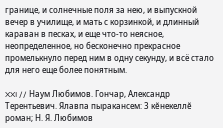границе, и солнечные поля за нею, и выпускной вечер в училище, и мать с корзинкой, и длинный караван в песках, и еще что-то неясное, неопределенное, но бесконечно прекрасное промелькнуло перед ним в одну секунду, и всё стало для него еще более понятным.

XXI // Наум Любимов. Гончар, Александр Терентьевич. Ялавпа пыракансем: 3 кӗнекеллӗ роман; Н. Я. Любимов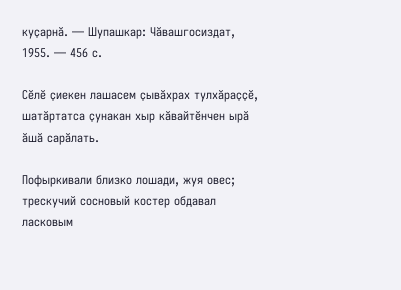куҫарнӑ. — Шупашкар: Чӑвашгосиздат, 1955. — 456 с.

Сӗлӗ ҫиекен лашасем ҫывӑхрах тулхӑраҫҫӗ, шатӑртатса ҫунакан хыр кӑвайтӗнчен ырӑ ӑшӑ сарӑлать.

Пофыркивали близко лошади, жуя овес; трескучий сосновый костер обдавал ласковым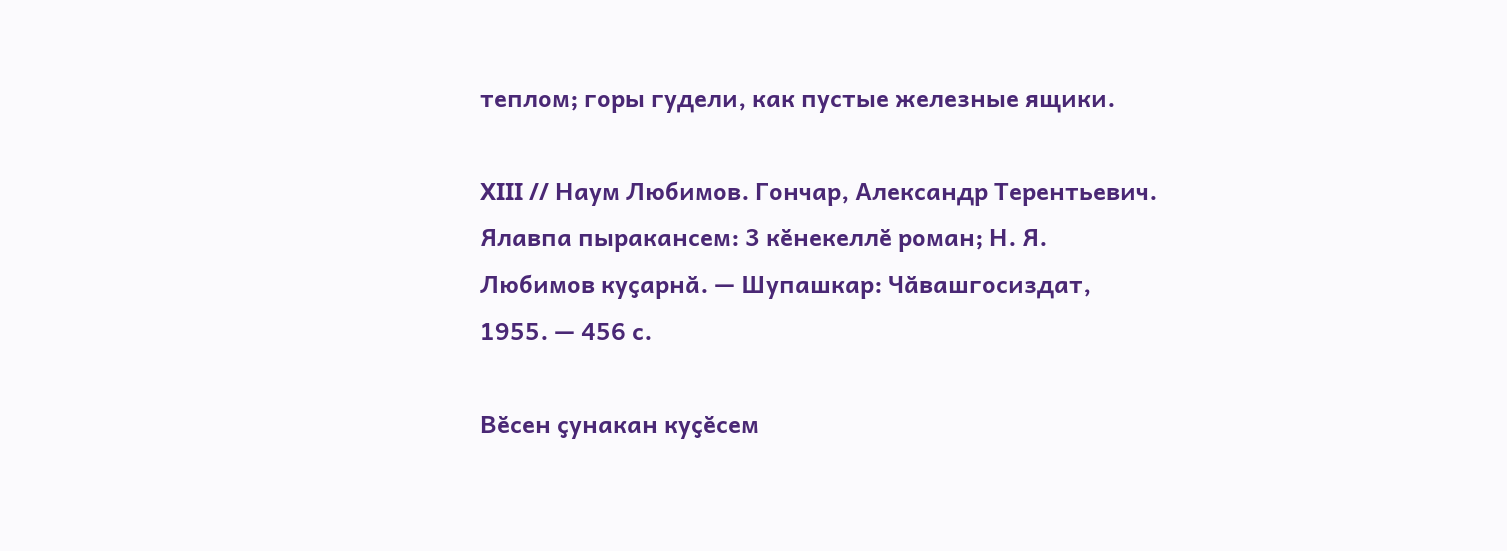теплом; горы гудели, как пустые железные ящики.

XIII // Наум Любимов. Гончар, Александр Терентьевич. Ялавпа пыракансем: 3 кӗнекеллӗ роман; Н. Я. Любимов куҫарнӑ. — Шупашкар: Чӑвашгосиздат, 1955. — 456 с.

Вӗсен ҫунакан куҫӗсем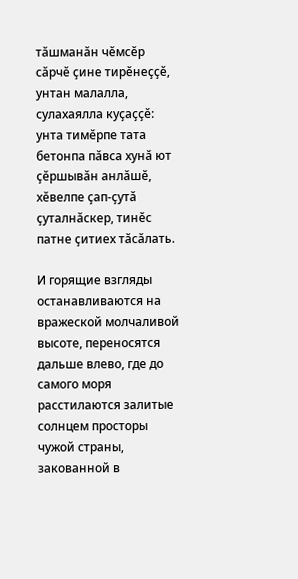тӑшманӑн чӗмсӗр сӑрчӗ ҫине тирӗнеҫҫӗ, унтан малалла, сулахаялла куҫаҫҫӗ: унта тимӗрпе тата бетонпа пӑвса хунӑ ют ҫӗршывӑн анлӑшӗ, хӗвелпе ҫап-ҫутӑ ҫуталнӑскер, тинӗс патне ҫитиех тӑсӑлать.

И горящие взгляды останавливаются на вражеской молчаливой высоте, переносятся дальше влево, где до самого моря расстилаются залитые солнцем просторы чужой страны, закованной в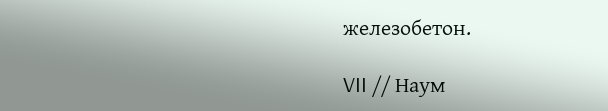железобетон.

VII // Наум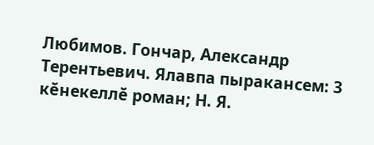Любимов. Гончар, Александр Терентьевич. Ялавпа пыракансем: 3 кӗнекеллӗ роман; Н. Я.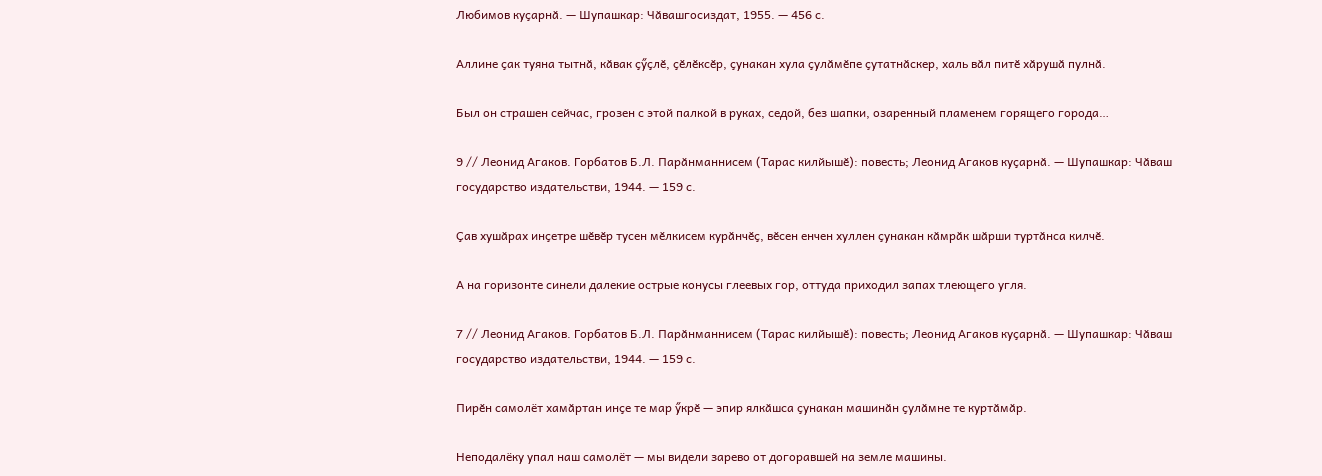Любимов куҫарнӑ. — Шупашкар: Чӑвашгосиздат, 1955. — 456 с.

Аллине ҫак туяна тытнӑ, кӑвак ҫӳҫлӗ, ҫӗлӗксӗр, ҫунакан хула ҫулӑмӗпе ҫутатнӑскер, халь вӑл питӗ хӑрушӑ пулнӑ.

Был он страшен сейчас, грозен с этой палкой в руках, седой, без шапки, озаренный пламенем горящего города…

9 // Леонид Агаков. Горбатов Б.Л. Парӑнманнисем (Тарас килйышӗ): повесть; Леонид Агаков куҫарнӑ. — Шупашкар: Чӑваш государство издательстви, 1944. — 159 с.

Ҫав хушӑрах инҫетре шӗвӗр тусен мӗлкисем курӑнчӗҫ, вӗсен енчен хуллен ҫунакан кӑмрӑк шӑрши туртӑнса килчӗ.

А на горизонте синели далекие острые конусы глеевых гор, оттуда приходил запах тлеющего угля.

7 // Леонид Агаков. Горбатов Б.Л. Парӑнманнисем (Тарас килйышӗ): повесть; Леонид Агаков куҫарнӑ. — Шупашкар: Чӑваш государство издательстви, 1944. — 159 с.

Пирӗн самолёт хамӑртан инҫе те мар ӳкрӗ — эпир ялкӑшса ҫунакан машинӑн ҫулӑмне те куртӑмӑр.

Неподалёку упал наш самолёт — мы видели зарево от догоравшей на земле машины.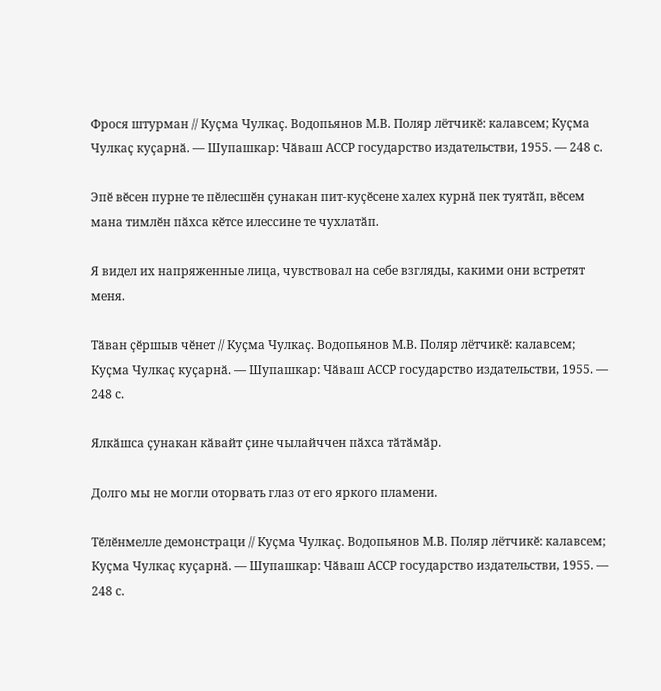Фрося штурман // Куҫма Чулкаҫ. Водопьянов М.В. Поляр лётчикӗ: калавсем; Куҫма Чулкаҫ куҫарнӑ. — Шупашкар: Чӑваш АССР государство издательстви, 1955. — 248 с.

Эпӗ вӗсен пурне те пӗлесшӗн ҫунакан пит-куҫӗсене халех курнӑ пек туятӑп, вӗсем мана тимлӗн пӑхса кӗтсе илессине те чухлатӑп.

Я видел их напряженные лица, чувствовал на себе взгляды, какими они встретят меня.

Тӑван ҫӗршыв чӗнет // Куҫма Чулкаҫ. Водопьянов М.В. Поляр лётчикӗ: калавсем; Куҫма Чулкаҫ куҫарнӑ. — Шупашкар: Чӑваш АССР государство издательстви, 1955. — 248 с.

Ялкӑшса ҫунакан кӑвайт ҫине чылайччен пӑхса тӑтӑмӑр.

Долго мы не могли оторвать глаз от его яркого пламени.

Тӗлӗнмелле демонстраци // Куҫма Чулкаҫ. Водопьянов М.В. Поляр лётчикӗ: калавсем; Куҫма Чулкаҫ куҫарнӑ. — Шупашкар: Чӑваш АССР государство издательстви, 1955. — 248 с.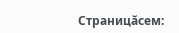Страницăсем: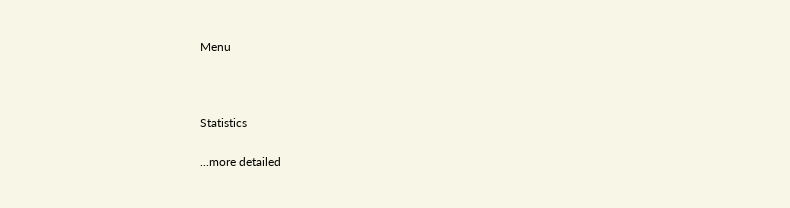Menu



Statistics

...more detailed